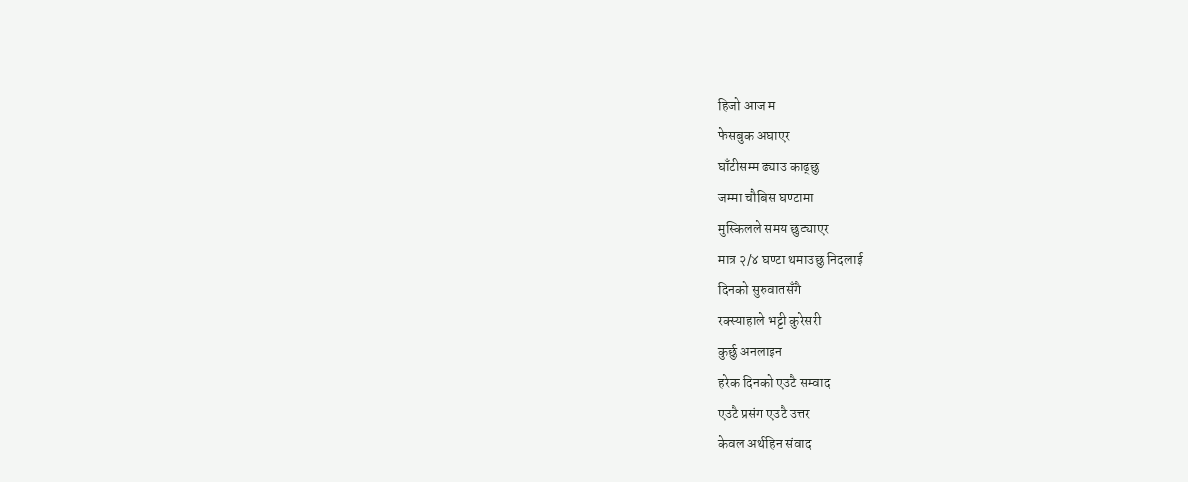हिजो आज म
फेसबुक अघाएर
घाँटीसम्म ढ्याउ काढ्छु
जम्मा चौबिस घण्टामा
मुस्किलले समय छुट्याएर
मात्र २/४ घण्टा थमाउछु निदलाई
दिनको सुरुवातसँगै
रक्स्याहाले भट्टी कुरेसरी
कुर्छु अनलाइन
हरेक दिनको एउटै सम्वाद
एउटै प्रसंग एउटै उत्तर
केवल अर्थहिन संवाद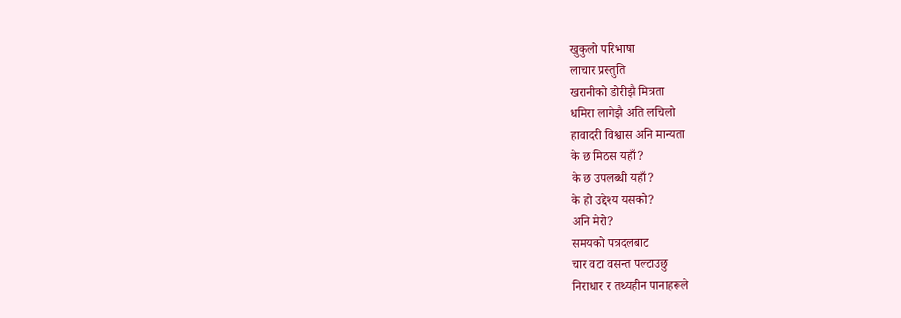खुकुलो परिभाषा
लाचार प्रस्तुति
खरानीको डोरीझै मित्रता
धमिरा लागेझै अति लचिलो
हावादरी विश्वास अनि मान्यता
के छ मिठस यहाँ?
के छ उपलब्धी यहाँ?
के हो उद्देश्य यसको?
अनि मेरो?
समयको पत्रदलबाट
चार वटा वसन्त पल्टाउछु
निराधार र तथ्यहीन पानाहरूले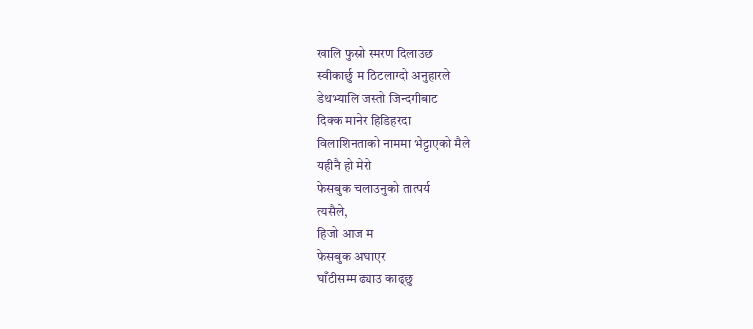खालि फुस्रो स्मरण दिलाउछ
स्वीकार्छु म ठिटलाग्दो अनुहारले
डेथभ्यालि जस्तो जिन्दगीबाट
दिक्क मानेर हिडिहरदा
विलाशिनताको नाममा भेट्टाएको मैले
यहीनै हो मेरो
फेसबुक चलाउनुको तात्पर्य
त्यसैले,
हिजो आज म
फेसबुक अघाएर
घाँटीसम्म ढ्याउ काढ्छु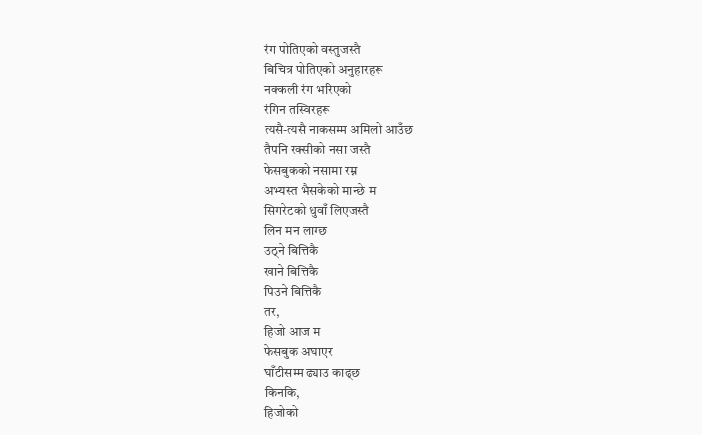रंग पोतिएको वस्तुजस्तै
बिचित्र पोतिएको अनुहारहरू
नक्कली रंग भरिएको
रंगिन तस्विरहरू
त्यसै-त्यसै नाकसम्म अमिलो आउँछ
तैपनि रक्सीको नसा जस्तै
फेसबुकको नसामा रम्न
अभ्यस्त भैसकेको मान्छे म
सिगरेटको धुवाँ लिएजस्तै
लिन मन लाग्छ
उठ्ने बित्तिकै
खाने बित्तिकै
पिउने बित्तिकै
तर,
हिजो आज म
फेसबुक अघाएर
घाँटीसम्म ढ्याउ काढ्छ
किनकि,
हिजोको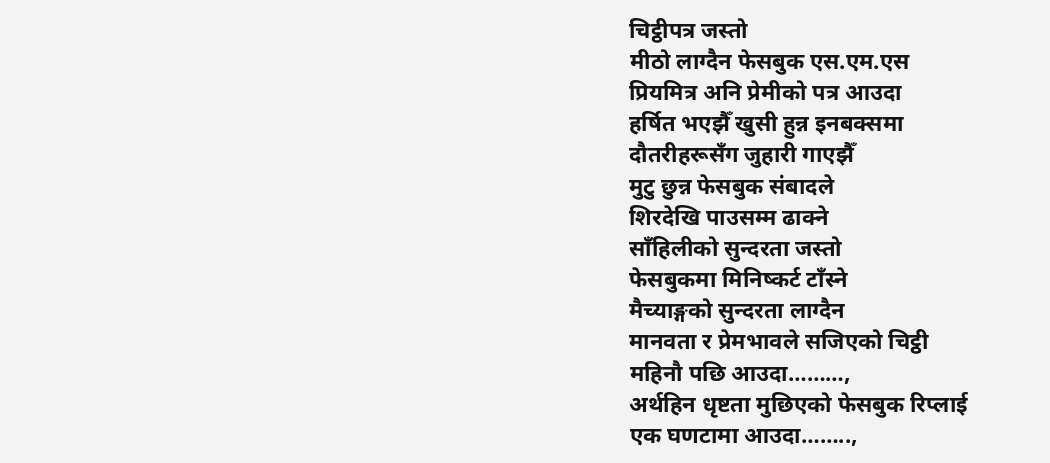चिट्ठीपत्र जस्तो
मीठो लाग्दैन फेसबुक एस.एम.एस
प्रियमित्र अनि प्रेमीको पत्र आउदा
हर्षित भएझैँ खुसी हुन्न इनबक्समा
दौतरीहरूसँग जुहारी गाएझैँ
मुटु छुन्न फेसबुक संबादले
शिरदेखि पाउसम्म ढाक्ने
साँहिलीको सुन्दरता जस्तो
फेसबुकमा मिनिष्कर्ट टाँस्ने
मैच्याङ्गको सुन्दरता लाग्दैन
मानवता र प्रेमभावले सजिएको चिट्ठी
महिनौ पछि आउदा………,
अर्थहिन धृष्टता मुछिएको फेसबुक रिप्लाई
एक घणटामा आउदा……..,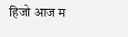हिजो आज म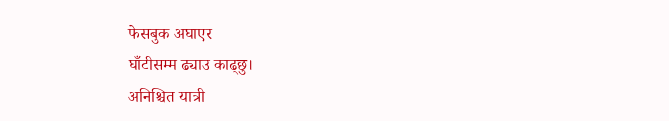फेसबुक अघाएर
घाँटीसम्म ढ्याउ काढ्छु।
अनिश्चित यात्री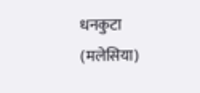धनकुटा
(मलेसिया)